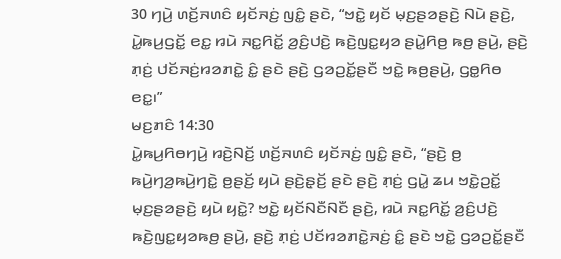30 ꤚꤣꤧ꤬ ꤛꤢꤩ꤬ꤏꤛꤢꤨ ꤟꤢꤩꤏꤢꤦ꤬ ꤜꤢꤨ꤭ ꤔꤢꤧ, “ꤠꤢꤧ꤭ ꤟꤢꤩ ꤗ꤫ꤢ꤬ꤔꤤꤔꤢꤧ꤬ ꤡꤣꤧ ꤔꤢꤧ꤬, ꤣꤧ꤭ꤒꤣ꤬ꤞꤢꤩ꤭ ꤕꤢ꤭ ꤙꤣꤧ ꤏꤢ꤭ꤖꤢꤩ꤭ ꤤ꤬ꤢꤨ꤬ꤓꤢꤧ꤬ ꤒꤢꤧ꤬ꤜꤢ꤭ꤟꤤ ꤔꤣꤧ꤭ꤖꤥ꤬ ꤒꤥ꤬ ꤔꤣꤧ꤬, ꤔꤢꤧ꤬ ꤊ꤫ꤢꤦ꤬ ꤓꤢꤩꤏꤢꤦ꤬ꤙꤤꤊꤢꤧ꤭ ꤢꤨ꤭ ꤔꤢꤧ ꤔꤢꤧ꤬ ꤞꤤꤑꤢꤩ꤭ꤔꤢꤪ ꤠꤢꤧ꤭ ꤒꤥ꤬ꤔꤣꤧ꤬, ꤞꤥ꤭ꤖꤥ ꤕꤢ꤭꤯”
ꤗꤢ꤬ꤊꤢꤨ 14:30
ꤣꤧ꤭ꤒꤣ꤬ꤖꤥꤚꤣꤧ꤬ ꤙꤢꤧ꤬ꤡꤢꤩ꤬ ꤛꤢꤩ꤬ꤏꤛꤢꤨ ꤟꤢꤩꤏꤢꤦ꤬ ꤜꤢꤨ꤭ ꤔꤢꤧ, “ꤔꤢꤧ꤬ ꤥ꤬ ꤒꤣꤧ꤬ꤚꤤ꤬ꤒꤣꤧ꤬ꤚꤢꤧ꤭ ꤥ꤬ꤔꤢꤩ꤬ ꤟꤣꤧ ꤔꤢꤧ꤬ꤔ꤫ꤢꤩ꤬ ꤔꤢꤧ ꤔꤢꤧ꤬ ꤊ꤫ꤢꤦ꤬ ꤞꤣꤧ꤭ ꤘꤣ ꤠꤢꤧ꤭ꤑꤢꤩ꤭ ꤗ꤫ꤢ꤬ꤔꤤꤔꤢꤧ꤬ ꤟꤣꤧ ꤟꤢꤧ꤭? ꤠꤢꤧ꤭ ꤟꤢꤩꤡꤢꤪꤡꤢꤪ ꤔꤢꤧ꤬, ꤙꤣꤧ ꤏꤢ꤭ꤖꤢꤩ꤭ ꤤ꤬ꤢꤨ꤬ꤓꤢꤧ꤬ ꤒꤢꤧ꤬ꤜꤢ꤭ꤟꤤꤒꤥ꤬ ꤔꤣꤧ꤬, ꤔꤢꤧ꤬ ꤊ꤫ꤢꤦ꤬ ꤓꤢꤩꤙꤤꤊꤢꤧ꤭ꤏꤢꤦ꤬ ꤢꤨ꤭ ꤔꤢꤧ ꤠꤢꤧ꤭ ꤞꤤꤑꤢꤩ꤭ꤔꤢꤪ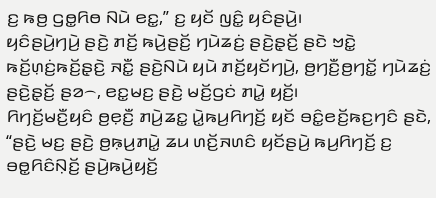ꤢ꤬ ꤒꤥ꤬ ꤞꤥ꤭ꤖꤥ ꤡꤣꤧ ꤕꤢ꤭,” ꤢ꤬ ꤟꤢꤩ ꤜꤢꤨ꤭ ꤟꤢꤨꤔꤣꤧ꤬꤯
ꤟꤢꤨꤔꤣꤧ꤬ꤚꤣꤧ꤬ ꤔꤢꤧ꤬ ꤊꤢꤩ꤬ ꤒꤣꤧ꤬ꤔꤢꤩ꤬ ꤚꤣꤧꤘꤢꤦ꤬ ꤔꤢꤧ꤬ꤔ꤫ꤢꤩ꤬ ꤔꤢꤧ ꤠꤢꤧ꤭ ꤒꤢꤩ꤬ꤛ꤫ꤢꤦ꤬ꤒꤢꤩ꤬ꤔ꤫ꤢꤧ꤬ ꤏꤢꤪ꤭ ꤔꤢꤧ꤬ꤡꤣꤧ ꤟꤣꤧ ꤊꤢꤩ꤬ꤟꤢꤩꤚꤣꤧ꤬, ꤥ꤬ꤚꤢꤪ꤬ꤥ꤬ꤚꤢꤩ꤭ ꤚꤣꤧꤘꤢꤦ꤬ ꤔꤢꤧ꤬ꤔ꤫ꤢꤩ꤬ ꤔꤤ꤮, ꤕꤢ꤭ꤗꤢ꤬ ꤔꤢꤧ꤬ ꤗꤢꤩ꤬ꤞꤢꤦ ꤊꤣꤧ꤭ ꤟꤢꤩ꤬꤯
ꤖꤚꤢꤩ꤬ꤗꤢꤪ꤬ꤟꤢꤨ ꤥ꤬ꤕ꤫ꤢꤪ꤬ ꤊꤣꤧ꤬ꤘꤢ꤭ ꤣꤧ꤭ꤒꤣ꤬ꤖꤚꤢꤩ꤬ ꤟꤢꤩ ꤋꤢꤨ꤭ꤕꤢꤩ꤬ꤒꤢ꤬ꤚꤢꤨ ꤔꤢꤧ, “ꤔꤢꤧ꤬ ꤗꤢ꤬ ꤔꤢꤧ꤬ ꤥ꤬ꤒ꤫ꤣ꤬ꤊꤣꤧ꤭ ꤘꤣ ꤛꤢꤩ꤬ꤏꤛꤢꤨ ꤟꤢꤩꤔꤣꤧ꤬ ꤒꤣ꤬ꤖꤚꤢꤩ꤬ ꤢ꤬ ꤋꤥ꤭ꤖꤢꤨꤡ꤫ꤢꤩ꤬ ꤔꤣꤧ꤬ꤒꤣꤧ꤬ꤟꤢꤩ꤬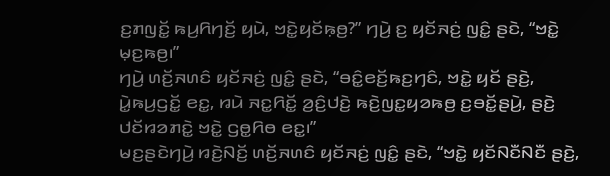ꤢ꤬ꤊꤜꤢꤩ꤭ ꤒꤣ꤬ꤖꤚꤢꤩ꤬ ꤟꤣꤧ, ꤠꤢꤧ꤭ꤟꤢꤩꤒ꤫ꤥ꤬?” ꤚꤣꤧ꤬ ꤢ꤬ ꤟꤢꤩꤏꤢꤦ꤬ ꤜꤢꤨ꤭ ꤔꤢꤧ, “ꤠꤢꤧ꤭ ꤗ꤫ꤢ꤬ꤒꤥ꤬꤯”
ꤚꤣꤧ꤬ ꤛꤢꤩ꤬ꤏꤛꤢꤨ ꤟꤢꤩꤏꤢꤦ꤬ ꤜꤢꤨ꤭ ꤔꤢꤧ, “ꤋꤢꤨ꤭ꤕꤢꤩ꤬ꤒꤢ꤬ꤚꤢꤨ, ꤠꤢꤧ꤭ ꤟꤢꤩ ꤔꤢꤧ꤬, ꤣꤧ꤭ꤒꤣ꤬ꤞꤢꤩ꤭ ꤕꤢ꤭, ꤙꤣꤧ ꤏꤢ꤭ꤖꤢꤩ꤭ ꤤ꤬ꤢꤨ꤬ꤓꤢꤧ꤬ ꤒꤢꤧ꤬ꤜꤢ꤭ꤟꤤꤒꤥ꤬ ꤢ꤬ꤋꤢꤩ꤭ꤔꤣꤧ꤬, ꤔꤢꤧ꤬ ꤓꤢꤩꤙꤤꤊꤢꤧ꤭ ꤠꤢꤧ꤭ ꤞꤥ꤭ꤖꤥ ꤕꤢ꤭꤯”
ꤗꤢ꤬ꤔꤢꤧꤚꤣꤧ꤬ ꤙꤢꤧ꤬ꤡꤢꤩ꤬ ꤛꤢꤩ꤬ꤏꤛꤢꤨ ꤟꤢꤩꤏꤢꤦ꤬ ꤜꤢꤨ꤭ ꤔꤢꤧ, “ꤠꤢꤧ꤭ ꤟꤢꤩꤡꤢꤪꤡꤢꤪ ꤔꤢꤧ꤬,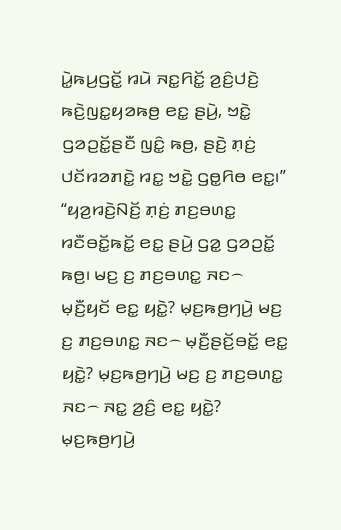ꤣꤧ꤭ꤒꤣ꤬ꤞꤢꤩ꤭ ꤙꤣꤧ ꤏꤢ꤭ꤖꤢꤩ꤭ ꤤ꤬ꤢꤨ꤬ꤓꤢꤧ꤬ ꤒꤢꤧ꤬ꤜꤢ꤭ꤟꤤꤒꤥ꤬ ꤕꤢ꤭ ꤔꤣꤧ꤬, ꤠꤢꤧ꤭ ꤞꤤꤑꤢꤩ꤭ꤔꤢꤪ ꤜꤢꤨ꤭ ꤒꤥ꤬, ꤔꤢꤧ꤬ ꤊ꤫ꤢꤦ꤬ ꤓꤢꤩꤙꤤꤊꤢꤧ꤭ ꤙꤢ꤭ ꤠꤢꤧ꤭ ꤞꤥ꤭ꤖꤥ ꤕꤢ꤭꤯”
“ꤟꤤ꤬ꤙꤢꤧ꤬ꤡꤢꤩ꤬ ꤊ꤫ꤢꤦ꤬ ꤊꤢ꤬ꤋꤛꤢ꤭ ꤙꤢꤪꤋꤢꤩ꤭ꤒꤢꤩ꤭ ꤕꤢ꤭ ꤔꤣꤧ꤬ ꤞꤤ꤭ ꤞꤤꤑꤢꤩ꤭ ꤒꤥ꤬꤯ ꤗꤢ꤬ ꤢ꤬ ꤊꤢ꤬ꤋꤛꤢ꤭ ꤏꤢ꤮ ꤗ꤫ꤢꤪ꤬ꤟꤢꤩ ꤕꤢ꤭ ꤟꤢꤧ꤭? ꤗ꤫ꤢ꤬ꤒꤥ꤬ꤚꤣꤧ꤬ ꤗꤢ꤬ ꤢ꤬ ꤊꤢ꤬ꤋꤛꤢ꤭ ꤏꤢ꤮ ꤗ꤫ꤢꤪ꤬ꤔꤢꤩ꤬ꤋꤢꤩ꤭ ꤕꤢ꤭ ꤟꤢꤧ꤭? ꤗ꤫ꤢ꤬ꤒꤥ꤬ꤚꤣꤧ꤬ ꤗꤢ꤬ ꤢ꤬ ꤊꤢ꤬ꤋꤛꤢ꤭ ꤏꤢ꤮ ꤏꤢ꤭ ꤤ꤬ꤢꤨ꤬ ꤕꤢ꤭ ꤟꤢꤧ꤭? ꤗ꤫ꤢ꤬ꤒꤥ꤬ꤚꤣꤧ꤬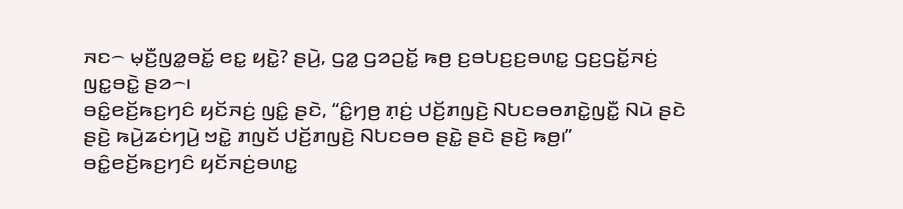ꤏꤢ꤮ ꤗ꤫ꤢꤪ꤬ꤜꤤ꤭ꤋꤢꤩ꤭ ꤕꤢ꤭ ꤟꤢꤧ꤭? ꤔꤣꤧ꤬, ꤞꤤ꤭ ꤞꤤꤑꤢꤩ꤭ ꤒꤥ꤬ ꤢ꤬ꤋꤝꤢ꤬ꤢ꤬ꤋꤛꤢ꤭ ꤞꤢ꤬ꤞꤢꤩ꤭ꤏꤢꤦ꤬ ꤜꤢ꤭ꤋꤢꤧ꤭ ꤔꤤ꤮꤯
ꤋꤢꤨ꤭ꤕꤢꤩ꤬ꤒꤢ꤬ꤚꤢꤨ ꤟꤢꤩꤏꤢꤦ꤬ ꤜꤢꤨ꤭ ꤔꤢꤧ, “ꤢꤨ꤭ꤚꤥ꤬ ꤊ꤫ꤢꤦ꤬ ꤓꤢꤩ꤬ꤊꤜꤢꤧ꤬ ꤡꤝꤢꤋꤥꤊꤢꤧ꤭ꤜꤢꤪ꤭ ꤡꤣꤧ ꤔꤢꤧ ꤔꤢꤧ꤬ ꤒꤣꤧ꤬ꤘꤢꤦꤚꤣꤧ꤬ ꤠꤢꤧ꤭ ꤊꤜꤢꤩ ꤓꤢꤩ꤬ꤊꤜꤢꤧ꤬ ꤡꤝꤢꤋꤥ ꤔꤢꤧ꤭ ꤔꤢꤧ ꤔꤢꤧ꤬ ꤒꤥ꤬꤯”
ꤋꤢꤨ꤭ꤕꤢꤩ꤬ꤒꤢ꤬ꤚꤢꤨ ꤟꤢꤩꤏꤢꤦ꤬ꤋꤛꤢ꤭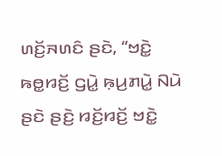ꤛꤢꤩ꤬ꤏꤛꤢꤨ ꤔꤢꤧ, “ꤠꤢꤧ꤭ ꤒꤥ꤭ꤙꤢꤩ꤬ ꤞꤣꤧ꤭ ꤒ꤫ꤣ꤬ꤊꤣꤧ꤭ ꤡꤣꤧ ꤔꤢꤧ ꤔꤢꤧ꤬ ꤙꤢꤩ꤬ꤙꤢꤩ꤬ ꤠꤢꤧ꤭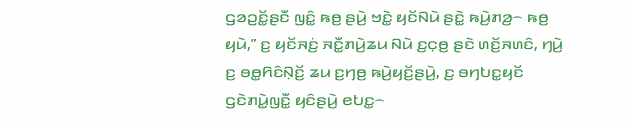ꤞꤤꤑꤢꤩ꤭ꤔꤢꤪ ꤜꤢꤨ꤭ ꤒꤥ꤬ ꤔꤣꤧ꤬ ꤠꤢꤧ꤭ ꤟꤢꤩꤡꤣꤧ ꤔꤢꤧ꤭ ꤒꤣꤧ꤬ꤊꤤ꤬꤮ ꤒꤥ꤬ ꤟꤣꤧ,” ꤢ꤬ ꤟꤢꤩꤏꤢꤦ꤬ ꤏꤢꤪ꤭ꤊꤣꤧ꤬ꤘꤣ ꤡꤣꤧ ꤢ꤬ꤍ꤫ꤥ꤬ ꤔꤢꤧ ꤛꤢꤩ꤬ꤏꤛꤢꤨ, ꤚꤣꤧ꤬ ꤢ꤬ ꤋꤥ꤭ꤖꤢꤨꤡ꤫ꤢꤩ꤬ ꤘꤣ ꤢ꤬ꤚꤥ꤬ ꤒꤣꤧ꤬ꤟꤢꤩ꤬ꤔꤣꤧ꤬, ꤢ꤬ ꤋꤚꤝꤢ꤭ꤟꤢꤩ ꤞꤢꤧꤊꤣꤧ꤭ꤜꤢꤪ꤭ ꤟꤢꤨꤔꤣꤧ꤬ ꤕꤝꤢ꤭꤮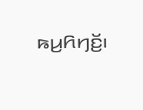ꤒꤣ꤬ꤖꤚꤢꤩ꤬꤯